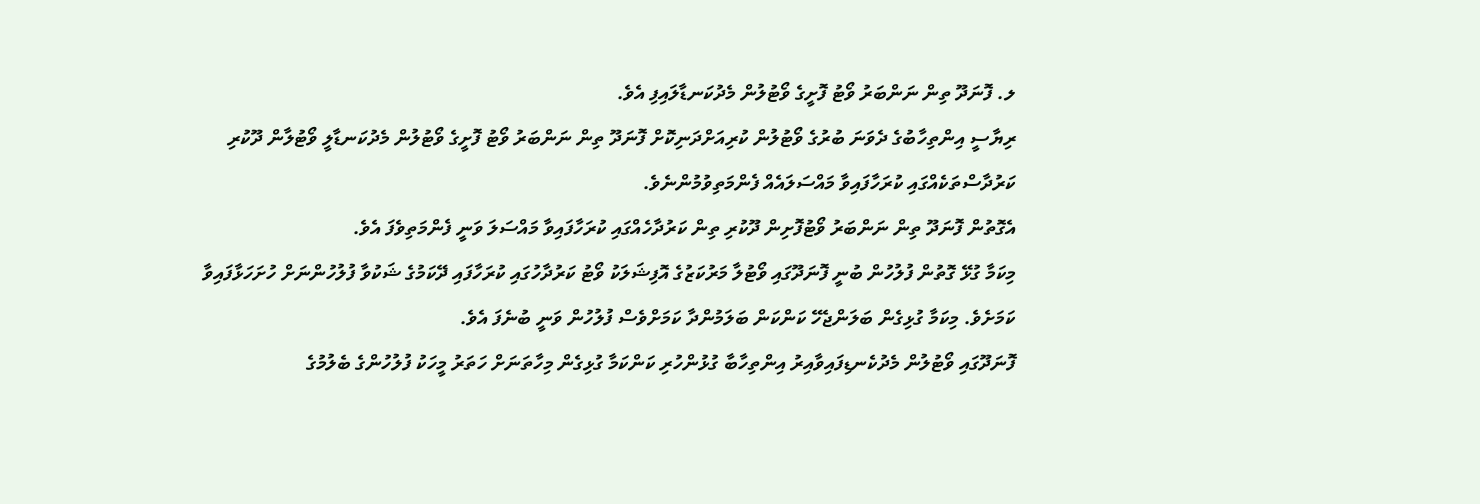ލ. ފޮނަދޫ ތިން ނަންބަރު ވޯޓު ފޮށީގެ ވޯޓުލުން މެދުކަނޑާލައިފި އެވެ.
ރިޔާސީ އިންތިހާބުގެ ދެވަނަ ބުރުގެ ވޯޓުލުން ކުރިއަށްދަނިކޮށް ފޮނަދޫ ތިން ނަންބަރު ވޯޓު ފޮށީގެ ވޯޓުލުން މެދުކަނޑާލީ ވޯޓުލާން ދޫކުރި ކަރުދާސްތަކެއްގައި ކުރަހާފައިވާ މައްސަލައެއް ފެންމަތިވުމުންނެވެ.
އެގޮތުން ފޮނަދޫ ތިން ނަންބަރު ވޯޓުފޮށިން ދޫކުރި ތިން ކަރުދާހެއްގައި ކުރަހާފައިވާ މައްސަލަ ވަނީ ފެންމަތިވެފަ އެވެ.
މިކަމާ ގުޅޭ ގޮތުން ފުލުހުން ބުނީ ފޮނަދޫގައި ވޯޓުލާ މަރުކަޒުގެ އޮފިޝަލަކު ވޯޓު ކަރުދާހުގައި ކުރަހާފައި ދޭކަމުގެ ޝަކުވާ ފުލުހުންނަށް ހުށަހަޅާފައިވާ ކަމަށެވެ. މިކަމާ ގުޅިގެން ބަލަންޖެހޭ ކަންކަން ބަލަމުންދާ ކަމަށްވެސް ފުލުހުން ވަނީ ބުނެފަ އެވެ.
ފޮނަދޫގައި ވޯޓުލުން މެދުކެނޑިފައިވާއިރު އިންތިހާބާ ގުޅުންހުރި ކަންކަމާ ގުޅިގެން މިހާތަނަށް ހަތަރު މީހަކު ފުލުހުންގެ ބެލުމުގެ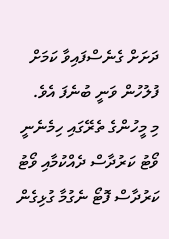ދަށަށް ގެނެސްފައިވާ ކަމަށް ފުލުހުން ވަނީ ބުނެފަ އެވެ.
މި މީހުންގެ ތެރޭގައި ހިމެނެނީ ވޯޓު ކަރުދާސް ދެއްކުމާއި ވޯޓު ކަރުދާސް ފޮޓޯ ނެގުމާ ގުޅިގެން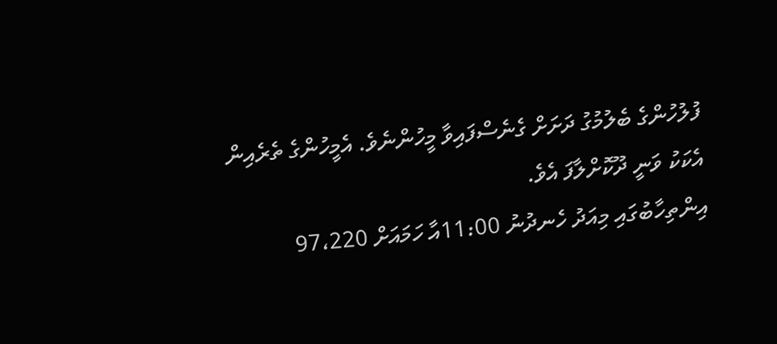ފުލުހުންގެ ބެލުމުގު ދަށަށް ގެނެސްފައިވާ މީހުންނެވެ. އެމީހުންގެ ތެރެއިން އެކަކު ވަނީ ދޫކޮށްލާފަ އެވެ.
އިންތިހާބުގައި މިއަދު ހެނދުނު 11:00އާ ހަމައަށް 97،220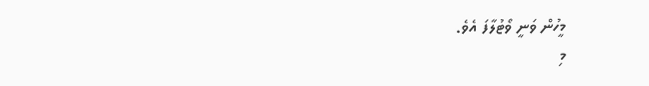މީހުން ވަނީ ވޯޓުލާފަ އެވެ.
މި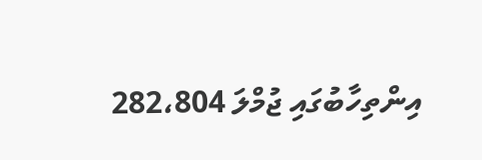އިންތިހާބުގައި ޖުމްލަ 282،804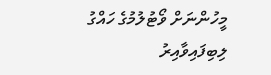މީހުންނަށް ވޯޓުލުމުގެ ހައްގު ލިބިފައިވާއިރު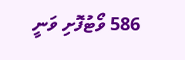586 ވޯޓުފޮށި ވަނީ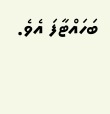ބަހައްޓާފަ އެވެ.